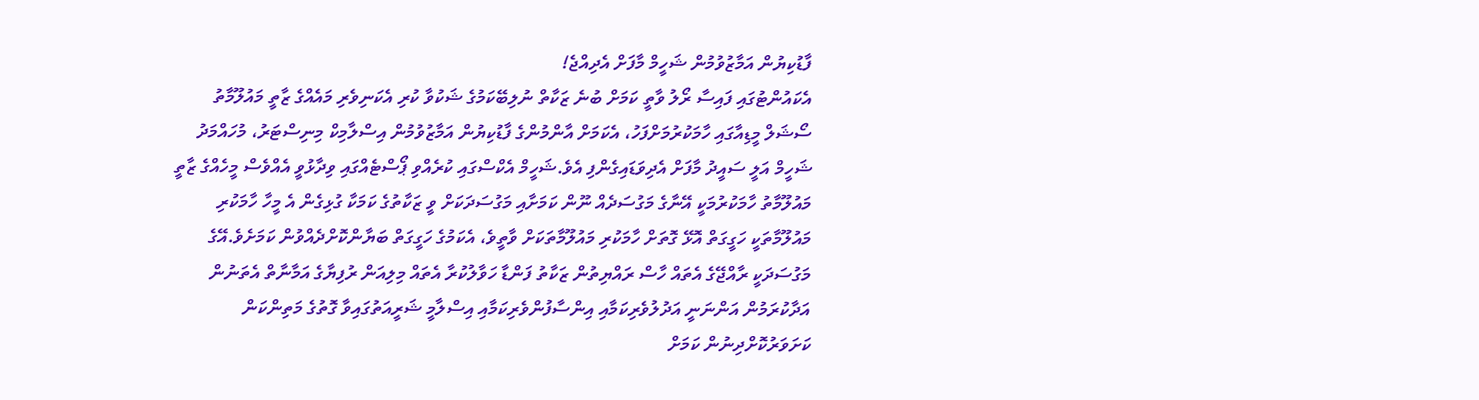ފާޑުކިޔުން އަމާޒުވުމުން ޝަހީމް މާފަށް އެދިއްޖެ!
އެކައުންޓުގައި ފައިސާ ރޯލު ވާތީ ކަމަށް ބުނެ ޒަކާތް ނުލިބޭކަމުގެ ޝަކުވާ ކުރި އެކަނިވެރި މައެއްގެ ޒާތީ މައުލޫމާތު ސޯޝަލް މީޑިއާގައި ހާމަކުރުމަށްފަހު، އެކަމަށް އާންމުންގެ ފާޑުކިޔުން އަމާޒުވުމުން އިސްލާމިކް މިނިސްޓަރު، މުހައްމަދު ޝަހީމް އަލީ ސައީދު މާފަށް އެދިވަޑައިގެންފި އެވެ.ޝަހީމް އެކްސްގައި ކުރެއްވި ޕޯސްޓެއްގައި ވިދާޅުވީ އެއްވެސް މީހެއްގެ ޒާތީ މައުލޫމާތު ހާމަކުރުމަކީ އޭނާގެ މަގުސަދެއް ނޫން ކަމަށާއި މަގުސަދަކަށް ވީ ޒަކާތުގެ ކަމަކާ ގުޅިގެން އެ މީހާ ހާމަކުރި މައުލޫމާތަކީ ހަގީގަތް އޮޅޭ ގޮތަށް ހާމަކުރި މައުލޫމާތަކަށް ވާތީވެ، އެކަމުގެ ހަގީގަތް ބަޔާންކޮށްދެއްވުން ކަމަށެވެ.އޭގެ މަގުސަދަކީ ރާއްޖޭގެ އެތައް ހާސް ރައްޔިތުން ޒަކާތު ފަންޑާ ހަވާލުކުރާ އެތައް މިލިއަން ރުފިޔާގެ އަމާނާތް އެތަނުން އަދާކުރަމުން އަންނަނީ އަދުލުވެރިކަމާއި އިންސާފުންވެރިކަމާއި އިސްލާމީ ޝަރީއަތުގައިވާ ގޮތުގެ މަތިންކަން ކަށަވަރުކޮށްދިނުން ކަމަށް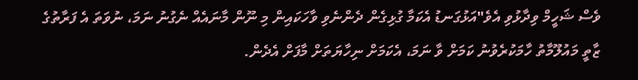ވެސް ޝަހީމް ވިދާޅުވި އެވެ"އަޅުގަނޑު އެކަމާ ގުޅިގެން ދެންނެވި ވާހަކައިން މި ނޫން މާނައެއް ނެގުނު ނަމަ، ނުވަތަ އެ ފަރާތުގެ ޒާތީ މައުލޫމާތު ހާމަކުރެވުނު ކަމަށް ވާ ނަމަ، އެކަމަށް ނިހާޔަތަށް މާފަށް އެދެން.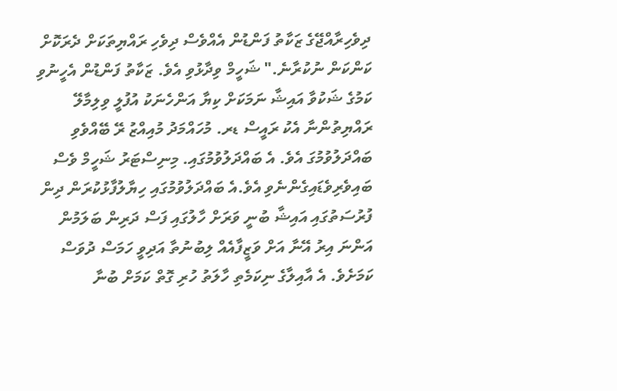ދިވެހިރާއްޖޭގެ ޒަކާތު ފަންޑުން އެއްވެސް ދިވެހި ރައްޔިތަކަށް ދެރަކޮށް ކަންކަން ނުކުރާނެ." ޝަހީމް ވިދާޅުވި އެވެ. ޒަކާތު ފަންޑުން އެހީނުވި ކަމުގެ ޝަކުވާ އައިޝާ ނަމަކަށް ކިޔާ އަންހެނަކު އުފުލީ ވިލިމާލޭ ރައްޔިތުންނާ އެކު ރައީސް ޑރ. މުހައްމަދު މުއިއްޒު ރޭ ބޭއްވެވި ބައްދަލުވުމުގަ އެވެ. އެ ބައްދަލުވުމުގައި. މިނިސްޓަރު ޝަހީމް ވެސް ބައިވެރިވެޑައިގެންނެވި އެވެ.އެ ބައްދަލުވުމުގައި ހިޔާލުފާޅުކުރަން ދިން ފުރުސަތުގައި އައިޝާ ބުނީ ވަރަށް ހާލުގައި ފަސް ދަރިން ބަލަމުން އަންނަ އިރު އޭނާ އަށް ވަޒީފާއެއް ލިބުނުތާ އަދިވީ ހަމަސް ދުވަސް ކަމަށެވެ. އެ އާއިލާގެ ނިކަމެތި ހާލަތު ހުރި ގޮތް ކަމަށް ބުނާ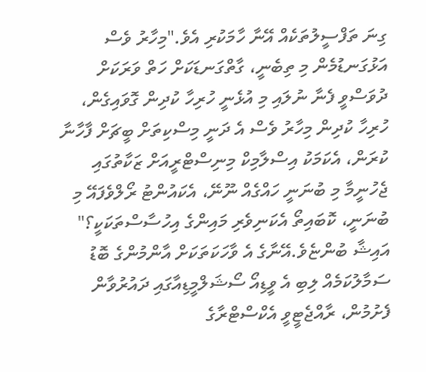ގިނަ ތަފްސީލުތަކެއް އޭނާ ހާމަކުރި އެވެ."މިހާރު ވެސް އަޅުގަނޑުމެން މި ތިބެނީ، ގާތްގަނޑަކަށް ހަތް ވަރަކަށް ދުވަސްވީ ފެނާ ނުލައި މި އުޅެނީ ހުރިހާ ކުދިން ގޮވައިގެން، ހުރިހާ ކުދިން މިހާރު ވެސް އެ ދަނީ މިސްކިތަށް ބީޗަށް ފާހާނާ ކުރަން، އެކަމަކު އިސްލާމިކް މިނިސްޓްރީއަށް ޒަކާތުގައި ޖެހުނީމާ މި ބުނަނީ ހައްގެއް ނޫނޭ، އެކައުންޓު ރޯލްވެފައޭ މި ބުނަނީ، ކޮބައިތޯ އެކަނިވެރި މައިންގެ އިހުސާސްތަކަކީ؟" އައިޝާ ބުންޏެވެ.އޭނާގެ އެ ވާހަކަތަކަށް އާންމުންގެ ބޮޑު ސަމާލުކަމެއް ލިބި އެ ވީޑިއޯ ސޯޝަލްމީޑިއާގައި ދައުރުވާން ފެށުމުން، ރާއްޖެޓީވީ އެކްސްޓްރާގެ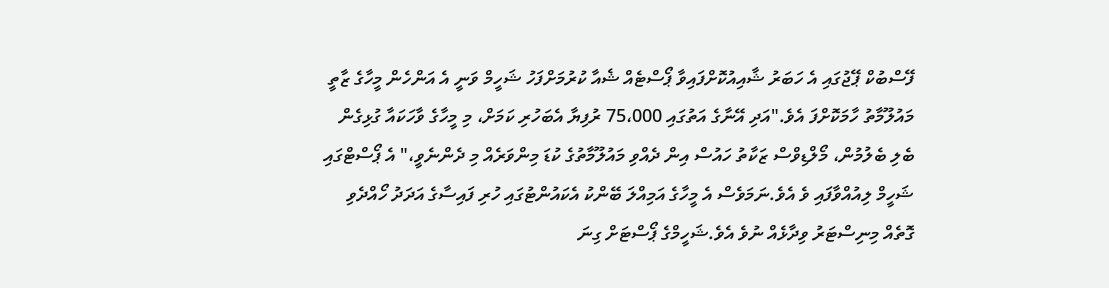ފޭސްބުކް ޕޭޖުގައި އެ ހަބަރު ޝާއިއުކޮށްފައިވާ ޕޯސްޓެއް ޝެއާ ކުރުމަށްފަހު ޝަހީމް ވަނީ އެ އަންހެން މީހާގެ ޒާތީ މައުލޫމާތު ހާމަކޮށްފަ އެވެ."އަދި އޭނާގެ އަތުގައި 75،000 ރުފިޔާ އެބަހުރި ކަމަށް، މި މީހާގެ ވާހަކައާ ގުޅިގެން ބެލި ބެލުމުން، މޯލްޑިވްސް ޒަކާތު ހައުސް އިން ދެއްވި މައުލޫމާތުގެ ކުޑަ މިންވަރެއް މި ދެންނެވީ،" އެ ޕޯސްޓްގައި ޝަހީމް ލިއުއްވާފައި ވެ އެވެ.ނަމަވެސް އެ މީހާގެ އަމިއްލަ ބޭންކު އެކައުންޓުގައި ހުރި ފައިސާގެ އަދަދު ހޯއްދެވި ގޮތެއް މިނިސްޓަރު ވިދާޅެއް ނުވެ އެވެ.ޝަހީމްގެ ޕޯސްޓަށް ގިނަ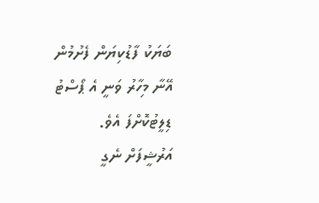ބަޔަކު ފާޑުކިޔަން ފެށުމުން އޭނާ މިހާރު ވަނީ އެ ޕޯސްޓު ޑިލީޓުކޮށްފަ އެވެ.
އަރުޝީފަށް ނެގީ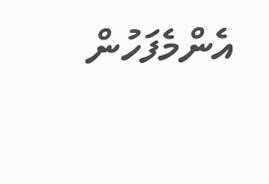އެންމެފަހުން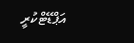އަޕްޑޭޓްކުރީ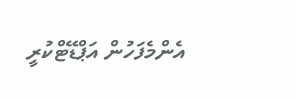އެންމެފަހުން އަޕްޑޭޓްކުރީ